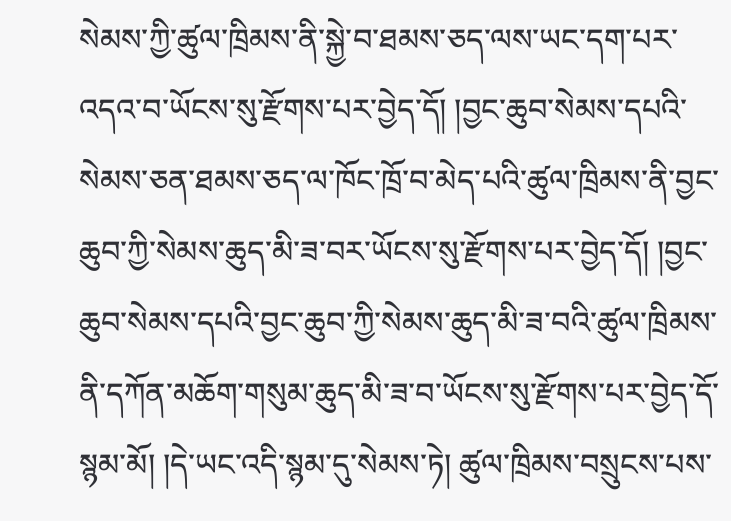སེམས་ཀྱི་ཚུལ་ཁྲིམས་ནི་སྐྱེ་བ་ཐམས་ཅད་ལས་ཡང་དག་པར་འདའ་བ་ཡོངས་སུ་རྫོགས་པར་བྱེད་དོ། །བྱང་ཆུབ་སེམས་དཔའི་སེམས་ཅན་ཐམས་ཅད་ལ་ཁོང་ཁྲོ་བ་མེད་པའི་ཚུལ་ཁྲིམས་ནི་བྱང་ཆུབ་ཀྱི་སེམས་ཆུད་མི་ཟ་བར་ཡོངས་སུ་རྫོགས་པར་བྱེད་དོ། །བྱང་ཆུབ་སེམས་དཔའི་བྱང་ཆུབ་ཀྱི་སེམས་ཆུད་མི་ཟ་བའི་ཚུལ་ཁྲིམས་ནི་དཀོན་མཆོག་གསུམ་ཆུད་མི་ཟ་བ་ཡོངས་སུ་རྫོགས་པར་བྱེད་དོ་སྙམ་མོ། །དེ་ཡང་འདི་སྙམ་དུ་སེམས་ཏེ། ཚུལ་ཁྲིམས་བསྲུངས་པས་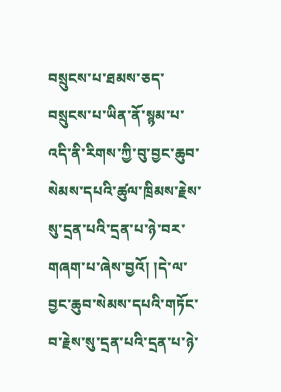བསྲུངས་པ་ཐམས་ཅད་བསྲུངས་པ་ཡིན་ནོ་སྙམ་པ་འདི་ནི་རིགས་ཀྱི་བུ་བྱང་ཆུབ་སེམས་དཔའི་ཚུལ་ཁྲིམས་རྗེས་སུ་དྲན་པའི་དྲན་པ་ཉེ་བར་གཞག་པ་ཞེས་བྱའོ། །དེ་ལ་བྱང་ཆུབ་སེམས་དཔའི་གཏོང་བ་རྗེས་སུ་དྲན་པའི་དྲན་པ་ཉེ་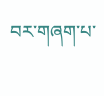བར་གཞག་པ་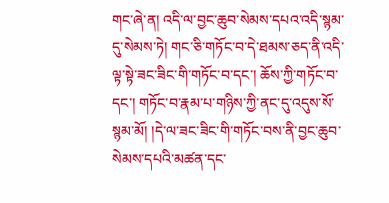གང་ཞེ་ན། འདི་ལ་བྱང་ཆུབ་སེམས་དཔའ་འདི་སྙམ་དུ་སེམས་ཏེ། གང་ཅི་གཏོང་བ་དེ་ཐམས་ཅད་ནི་འདི་ལྟ་སྟེ་ཟང་ཟིང་གི་གཏོང་བ་དང་། ཆོས་ཀྱི་གཏོང་བ་དང་། གཏོང་བ་རྣམ་པ་གཉིས་ཀྱི་ནང་དུ་འདུས་སོ་སྙམ་མོ། །དེ་ལ་ཟང་ཟིང་གི་གཏོང་བས་ནི་བྱང་ཆུབ་སེམས་དཔའི་མཚན་དང་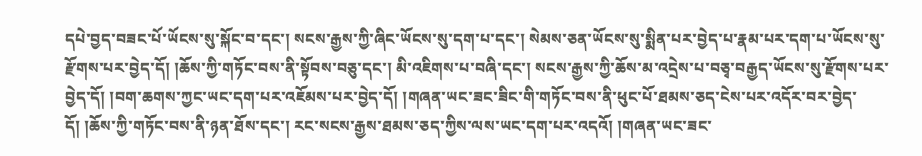དཔེ་བྱད་བཟང་པོ་ཡོངས་སུ་སྐོང་བ་དང་། སངས་རྒྱས་ཀྱི་ཞིང་ཡོངས་སུ་དག་པ་དང་། སེམས་ཅན་ཡོངས་སུ་སྨིན་པར་བྱེད་པ་རྣམ་པར་དག་པ་ཡོངས་སུ་རྫོགས་པར་བྱེད་དོ། །ཆོས་ཀྱི་གཏོང་བས་ནི་སྟོབས་བཅུ་དང་། མི་འཇིགས་པ་བཞི་དང་། སངས་རྒྱས་ཀྱི་ཆོས་མ་འདྲེས་པ་བཅྭ་བརྒྱད་ཡོངས་སུ་རྫོགས་པར་བྱེད་དོ། །བག་ཆགས་ཀྱང་ཡང་དག་པར་འཇོམས་པར་བྱེད་དོ། །གཞན་ཡང་ཟང་ཟིང་གི་གཏོང་བས་ནི་ཕུང་པོ་ཐམས་ཅད་ངེས་པར་འདོར་བར་བྱེད་དོ། །ཆོས་ཀྱི་གཏོང་བས་ནི་ཉན་ཐོས་དང་། རང་སངས་རྒྱས་ཐམས་ཅད་ཀྱིས་ལས་ཡང་དག་པར་འདའོ། །གཞན་ཡང་ཟང་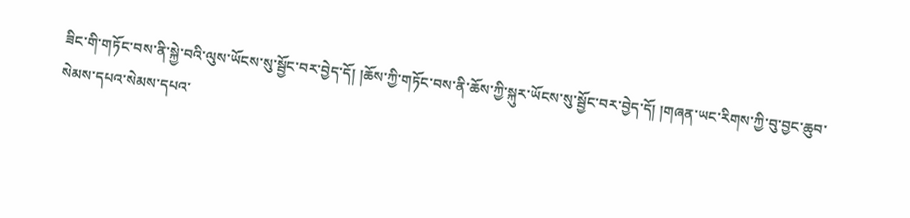ཟིང་གི་གཏོང་བས་ནི་སྐྱེ་བའི་ལུས་ཡོངས་སུ་སྦྱོང་བར་བྱེད་དོ། །ཆོས་ཀྱི་གཏོང་བས་ནི་ཆོས་ཀྱི་སྐུར་ཡོངས་སུ་སྦྱོང་བར་བྱེད་དོ། །གཞན་ཡང་རིགས་ཀྱི་བུ་བྱང་ཆུབ་སེམས་དཔའ་སེམས་དཔའ་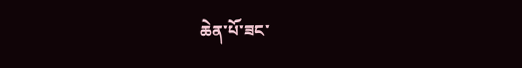ཆེན་པོ་ཟང་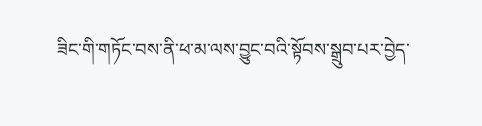ཟིང་གི་གཏོང་བས་ནི་ཕ་མ་ལས་བྱུང་བའི་སྟོབས་སྒྲུབ་པར་བྱེད་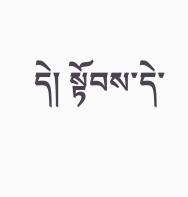དེ། སྟོབས་དེ་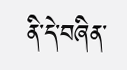ནི་དེ་བཞིན་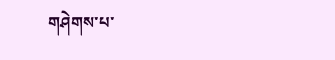གཤེགས་པ་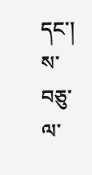དང་། ས་བཅུ་ལ་